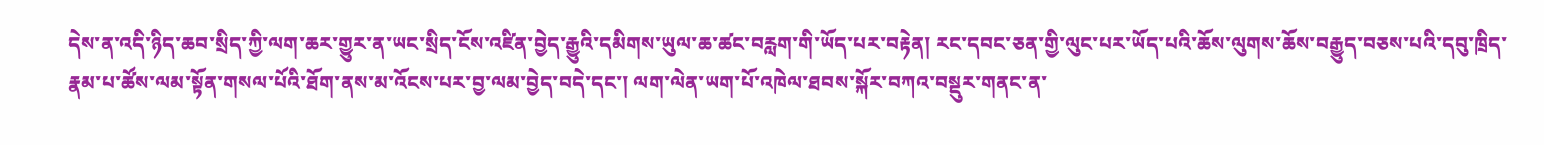དེས་ན་འདི་ཉིད་ཆབ་སྲིད་ཀྱི་ལག་ཆར་གྱུར་ན་ཡང་སྲིད་ངོས་འཛིན་བྱེད་རྒྱུའི་དམིགས་ཡུལ་ཆ་ཚང་བརླག་གི་ཡོད་པར་བརྟེན། རང་དབང་ཅན་གྱི་ལུང་པར་ཡོད་པའི་ཆོས་ལུགས་ཆོས་བརྒྱུད་བཅས་པའི་དབུ་ཁྲིད་རྣམ་པ་ཚོས་ལམ་སྟོན་གསལ་པོའི་ཐོག་ནས་མ་འོངས་པར་བྱ་ལམ་བྱེད་བདེ་དང་། ལག་ལེན་ཡག་པོ་འཁེལ་ཐབས་སྐོར་བཀའ་བསྡུར་གནང་ན་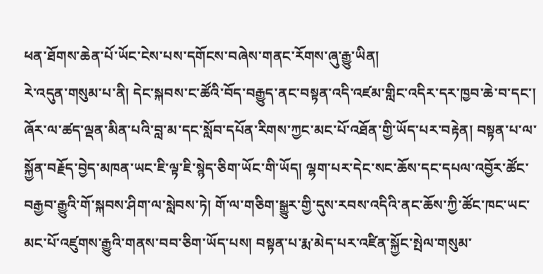ཕན་ཐོགས་ཆེན་པོ་ཡོང་ངེས་པས་དགོངས་བཞེས་གནང་རོགས་ཞུ་རྒྱུ་ཡིན།
རེ་འདུན་གསུམ་པ་ནི། དེང་སྐབས་ང་ཚོའི་བོད་བརྒྱུད་ནང་བསྟན་འདི་འཛམ་གླིང་འདིར་དར་ཁྱབ་ཆེ་བ་དང་། ཞོར་ལ་ཚད་ལྡན་མིན་པའི་བླ་མ་དང་སློབ་དཔོན་རིགས་ཀྱང་མང་པོ་འཐོན་གྱི་ཡོད་པར་བརྟེན། བསྟན་པ་ལ་སྐྱོན་བརྗོད་བྱེད་མཁན་ཡང་ཇི་ལྟ་ཇི་སྙེད་ཅིག་ཡོང་གི་ཡོད། ལྷག་པར་དེང་སང་ཆོས་དང་དཔལ་འབྱོར་ཚོང་བརྒྱབ་རྒྱུའི་གོ་སྐབས་ཤིག་ལ་སླེབས་ཏེ། གོ་ལ་གཅིག་སྒྱུར་གྱི་དུས་རབས་འདིའི་ནང་ཆོས་ཀྱི་ཚོང་ཁང་ཡང་མང་པོ་འཛུགས་རྒྱུའི་གནས་བབ་ཅིག་ཡོད་པས། བསྟན་པ་རྨ་མེད་པར་འཛིན་སྐྱོང་སྤེལ་གསུམ་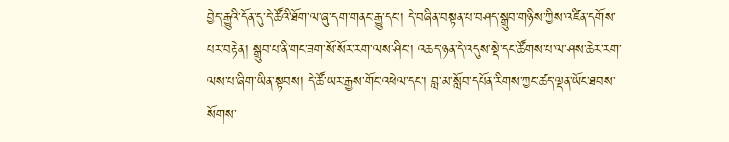བྱེད་རྒྱུའི་དོན་དུ་དེ་ཚོའི་ཐོག་ལ་ཞུ་དག་གནང་རྒྱུ་དང་། དེ་བཞིན་བསྟན་པ་བཤད་སྒྲུབ་གཉིས་ཀྱིས་འཛིན་དགོས་པར་བརྟེན། སྒྲུབ་པ་ནི་གང་ཟག་སོ་སོར་རག་ལས་ཤིང་། འཆད་ཉན་དེ་འདུས་སྡེ་དང་ཚོགས་པ་ལ་ཤས་ཆེར་རག་ལས་པ་ཞིག་ཡིན་སྟབས། དེ་ཚོ་ཡར་རྒྱས་གོང་འཕེལ་དང་། བླ་མ་སློབ་དཔོན་རིགས་ཀྱང་ཚད་ལྡན་ཡོང་ཐབས་སོགས་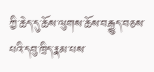ཀྱི་ཆེད་དུ་ཆོས་ལུགས་ཆོས་བརྒྱུད་བཅས་པའི་དབུ་ཁྲིད་རྣམ་པས་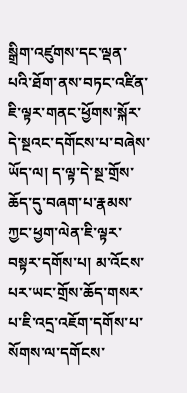སྒྲིག་འཛུགས་དང་ལྡན་པའི་ཐོག་ནས་བཏང་འཛིན་ཇི་ལྟར་གནང་ཕྱོགས་སྐོར་དེ་སྔའང་དགོངས་པ་བཞེས་ཡོད་ལ། ད་ལྟ་དེ་སྔ་གྲོས་ཆོད་དུ་བཞག་པ་རྣམས་ཀྱང་ཕྱག་ལེན་ཇི་ལྟར་བསྟར་དགོས་པ། མ་འོངས་པར་ཡང་གྲོས་ཆོད་གསར་པ་ཇི་འདྲ་འཇོག་དགོས་པ་སོགས་ལ་དགོངས་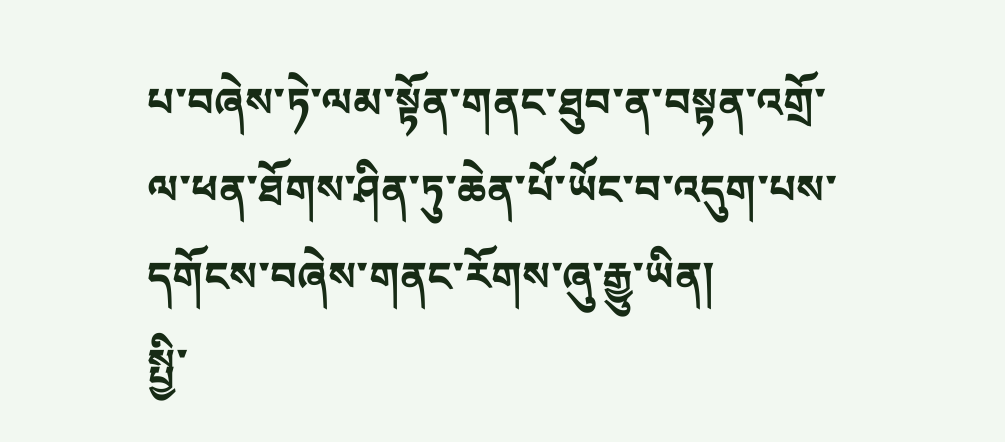པ་བཞེས་ཏེ་ལམ་སྟོན་གནང་ཐུབ་ན་བསྟན་འགྲོ་ལ་ཕན་ཐོགས་ཤིན་ཏུ་ཆེན་པོ་ཡོང་བ་འདུག་པས་དགོངས་བཞེས་གནང་རོགས་ཞུ་རྒྱུ་ཡིན།
སྤྱི་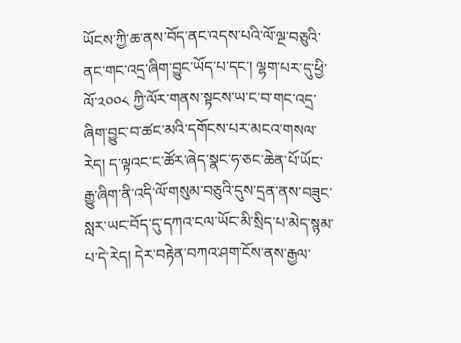ཡོངས་ཀྱི་ཆ་ནས་བོད་ནང་འདས་པའི་ལོ་ལྔ་བཅུའི་ནང་གང་འདྲ་ཞིག་བྱུང་ཡོད་པ་དང་། ལྷག་པར་དུ་ཕྱི་ལོ་༢༠༠༨ ཀྱི་ལོར་གནས་སྟངས་ཡ་ང་བ་གང་འདྲ་ཞིག་བྱུང་བ་ཚང་མའི་དགོངས་པར་མངའ་གསལ་རེད། ད་ལྟའང་ང་ཚོར་ཞེད་སྣང་ཧ་ཅང་ཆེན་པོ་ཡོང་རྒྱུ་ཞིག་ནི་འདི་ལོ་གསུམ་བཅུའི་དུས་དྲན་ནས་བཟུང་སླར་ཡང་བོད་དུ་དཀའ་ངལ་ཡོང་མི་སྲིད་པ་མེད་སྙམ་པ་དེ་རེད། དེར་བརྟེན་བཀའ་ཤག་ངོས་ནས་རྒྱལ་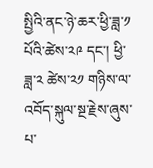སྤྱིའི་ནང་ཉེ་ཆར་ཕྱི་ཟླ་༡ པོའི་ཚེས་༢༩ དང་། ཕྱི་ཟླ་༢ ཚེས་༢༡ གཉིས་ལ་འབོད་སྐུལ་སྔ་རྗེས་ཞུས་པ་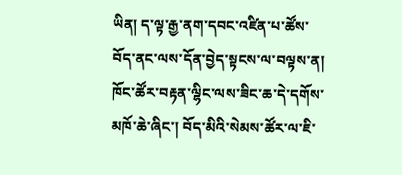ཡིན། ད་ལྟ་རྒྱ་ནག་དབང་འཛིན་པ་ཚོས་བོད་ནང་ལས་དོན་བྱེད་སྟངས་ལ་བལྟས་ན། ཁོང་ཚོར་བརྟན་ལྷིང་ལས་ཟིང་ཆ་དེ་དགོས་མཁོ་ཆེ་ཞིང་། བོད་མིའི་སེམས་ཚོར་ལ་ཇི་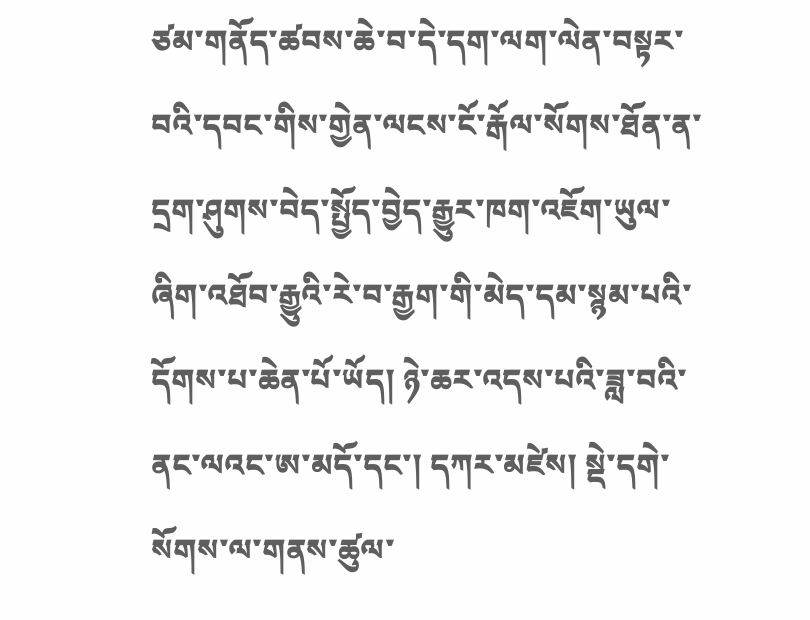ཙམ་གནོད་ཚབས་ཆེ་བ་དེ་དག་ལག་ལེན་བསྟར་བའི་དབང་གིས་གྱེན་ལངས་ངོ་རྒོལ་སོགས་ཐོན་ན་དྲག་ཤུགས་བེད་སྤྱོད་བྱེད་རྒྱུར་ཁག་འཇོག་ཡུལ་ཞིག་འཐོབ་རྒྱུའི་རེ་བ་རྒྱག་གི་མེད་དམ་སྙམ་པའི་དོགས་པ་ཆེན་པོ་ཡོད། ཉེ་ཆར་འདས་པའི་ཟླ་བའི་ནང་ལའང་ཨ་མདོ་དང་། དཀར་མཛེས། སྡེ་དགེ་སོགས་ལ་གནས་ཚུལ་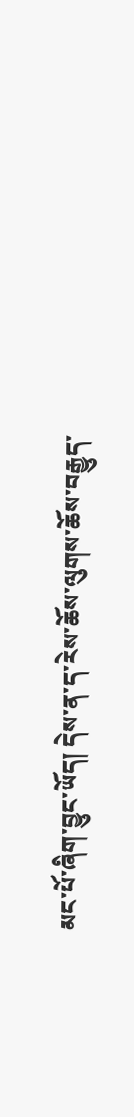མང་པོ་ཞིག་བྱུང་ཡོད། དེས་ན་ད་རེས་ཆོས་ལུགས་ཆོས་བརྒྱུད་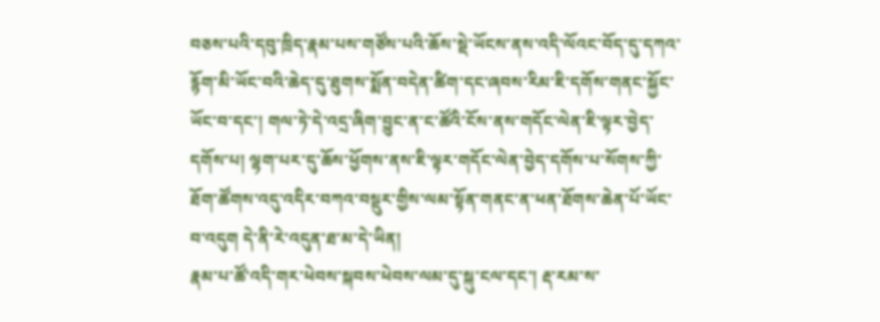བཅས་པའི་དབུ་ཁྲིད་རྣམ་པས་གཙོས་པའི་ཆོས་སྡེ་ཡོངས་ནས་འདི་ལོའང་བོད་དུ་དཀའ་རྙོག་མི་ཡོང་བའི་ཆེད་དུ་ཐུགས་སྨོན་བདེན་ཚིག་དང་ཞབས་རིམ་ཇི་དགོས་གནང་སྐྱོང་ཡོང་བ་དང་། གལ་ཏེ་དེ་འདྲ་ཞིག་བྱུང་ན་ང་ཚོའི་ངོས་ནས་གདོང་ལེན་ཇི་ལྟར་བྱེད་དགོས་པ། ལྷག་པར་དུ་ཆོས་ཕྱོགས་ནས་ཇི་ལྟར་གདོང་ལེན་བྱེད་དགོས་པ་སོགས་ཀྱི་ཐོག་ཚོགས་འདུ་འདིར་བཀའ་བསྡུར་གྱིས་ལམ་སྟོན་གནང་ན་ཕན་ཐོགས་ཆེན་པོ་ཡོང་བ་འདུག དེ་ནི་རེ་འདུན་ཐ་མ་དེ་ཡིན།
རྣམ་པ་ཚོ་འདི་གར་ཕེབས་སྐབས་ཕེབས་ལམ་དུ་སྐུ་ངལ་དང་། རྡ་རམ་ས་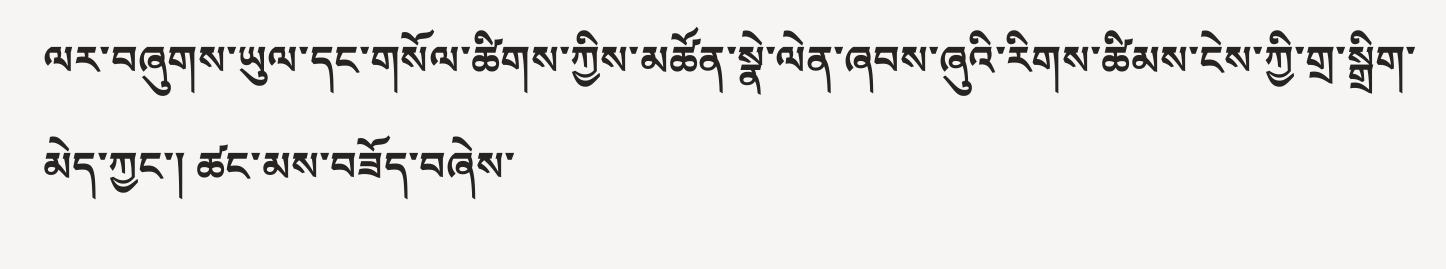ལར་བཞུགས་ཡུལ་དང་གསོལ་ཚིགས་ཀྱིས་མཚོན་སྣེ་ལེན་ཞབས་ཞུའི་རིགས་ཚིམས་ངེས་ཀྱི་གྲ་སྒྲིག་མེད་ཀྱང་། ཚང་མས་བཟོད་བཞེས་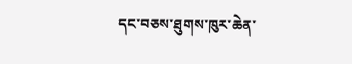དང་བཅས་ཐུགས་ཁུར་ཆེན་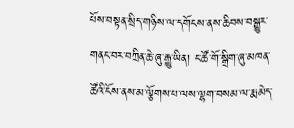པོས་བསྟན་སྲིད་གཉིས་ལ་དགོངས་ནས་ཆིབས་བསྒྱུར་གནང་བར་བཀྲིན་ཆེ་ཞུ་རྒྱུ་ཡིན། ང་ཚོ་གོ་སྒྲིག་ཞུ་མཁན་ཚོའི་ངོས་ནས་མ་ལྕོགས་པ་ལས་ལྷག་བསམ་ལ་རྨ་མེད་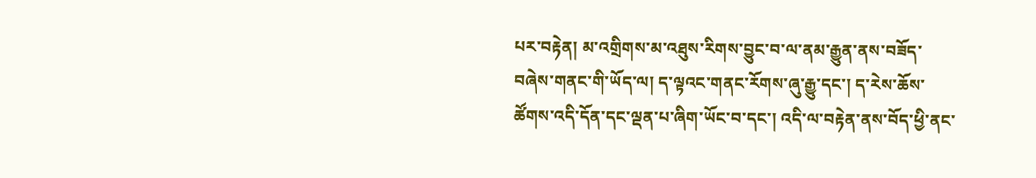པར་བརྟེན། མ་འགྲིགས་མ་འཐུས་རིགས་བྱུང་བ་ལ་ནམ་རྒྱུན་ནས་བཟོད་བཞེས་གནང་གི་ཡོད་ལ། ད་ལྟའང་གནང་རོགས་ཞུ་རྒྱུ་དང་། ད་རེས་ཆོས་ཚོགས་འདི་དོན་དང་ལྡན་པ་ཞིག་ཡོང་བ་དང་། འདི་ལ་བརྟེན་ནས་བོད་ཕྱི་ནང་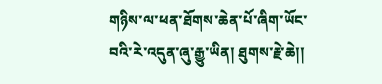གཉིས་ལ་ཕན་ཐོགས་ཆེན་པོ་ཞིག་ཡོང་བའི་རེ་འདུན་ཞུ་རྒྱུ་ཡིན། ཐུགས་རྗེ་ཆེ།།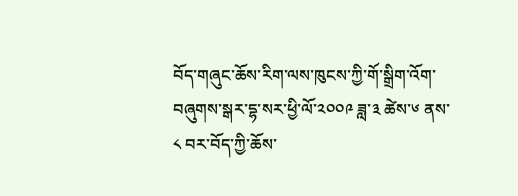བོད་གཞུང་ཆོས་རིག་ལས་ཁུངས་ཀྱི་གོ་སྒྲིག་འོག་བཞུགས་སྒར་དྷ་སར་ཕྱི་ལོ་༢༠༠༩ ཟླ་༣ ཚེས་༦ ནས་༨ བར་བོད་ཀྱི་ཆོས་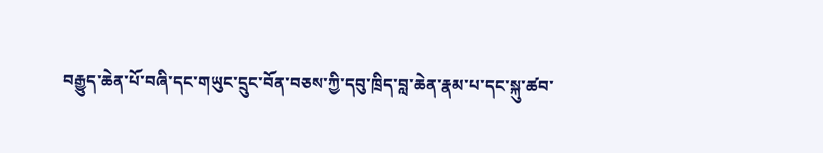བརྒྱུད་ཆེན་པོ་བཞི་དང་གཡུང་དྲུང་བོན་བཅས་ཀྱི་དབུ་ཁྲིད་བླ་ཆེན་རྣམ་པ་དང་སྐུ་ཚབ་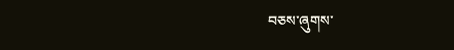བཅས་ཞུགས་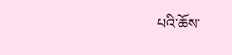པའི་ཆོས་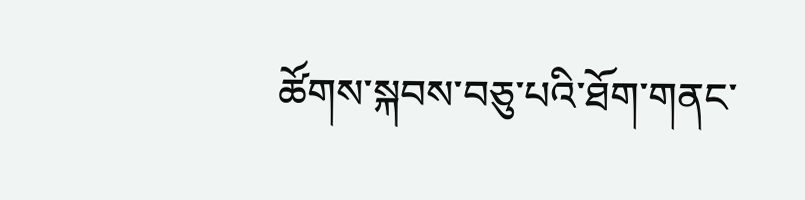ཚོགས་སྐབས་བཅུ་པའི་ཐོག་གནང་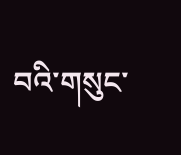བའི་གསུང་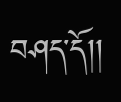བཤད་དོ།།